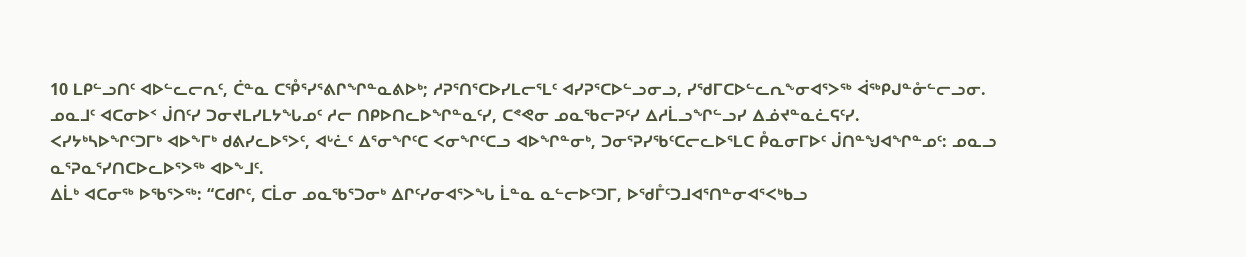10 ᒪᑭᓪᓗᑎᑦ ᐊᐅᓪᓚᓕᕆᑦ, ᑖᓐᓇ ᑕᕾᕐᓯᕐᕕᒋᖏᓐᓇᕕᐅᒃ; ᓱᕈᕐᑎᕐᑕᐅᓯᒪᓕᕐᒪᑦ ᐊᓯᕈᕐᑕᐅᓪᓗᓂᓗ, ᓯᖁᒥᑕᐅᓪᓚᕆᖕᓂᐊᕐᐳᖅ ᐋᖅᑭᒍᓐᓁᓪᓕᓗᓂ.
ᓄᓇᒧᑦ ᐊᑕᓂᐅᑉ ᒎᑎᑦᓯ ᑐᓂᔪᒪᓯᒪᔭᖓᓄᑦ ᓱᓕ ᑎᑭᐅᑎᓚᐅᖏᓐᓇᑦᓯ, ᑕᕝᕙᓂ ᓄᓇᖃᓕᕈᑦᓯ ᐃᓱᒫᓗᖏᓪᓗᓯ ᐃᓅᔪᓐᓇᓛᕋᑦᓯ.
ᐸᓯᔭᒃᓴᐅᖏᑦᑐᒥᒃ ᐊᐅᖕᒥᒃ ᑯᕕᓯᓚᐅᕐᐳᑦ, ᐊᒡᓛᑦ ᐃᕐᓂᖏᑦᑕ ᐸᓂᖏᑦᑕᓗ ᐊᐅᖏᓐᓂᒃ, ᑐᓂᕐᕈᓯᖃᑦᑕᓕᓚᐅᕐᒪᑕ ᑬᓇᓂᒥᐅᑦ ᒎᑎᓐᖑᐊᖏᓐᓄᑦ: ᓄᓇᓗ ᓇᕐᕈᓇᕐᓯᑎᑕᐅᓚᐅᕐᐳᖅ ᐊᐅᖕᒧᑦ.
ᐃᒫᒃ ᐊᑕᓂᖅ ᐅᖃᕐᐳᖅ: “ᑕᑯᒋᑦ, ᑕᒫᓂ ᓄᓇᖃᕐᑐᓂᒃ ᐃᒋᑦᓯᓂᐊᕐᐳᖓ ᒫᓐᓇ ᓇᓪᓕᐅᑦᑐᒥ, ᐅᖁᒤᑦᑐᒧᐊᕐᑎᓐᓂᐊᕐᐸᒃᑲᓗ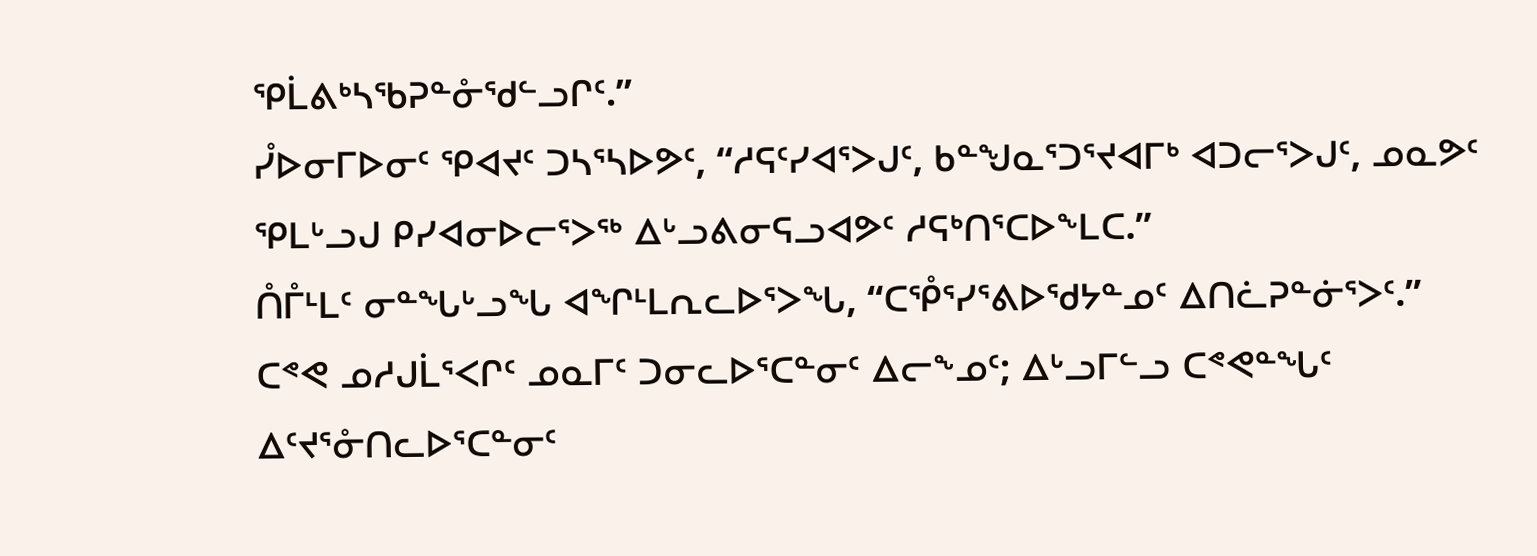ᕿᒫᕕᒃᓴᖃᕈᓐᓁᖁᓪᓗᒋᑦ.”
ᓮᐅᓂᒥᐅᓂᑦ ᕿᐊᔪᑦ ᑐᓴᕐᓴᐅᕗᑦ, “ᓱᕋᑦᓯᐊᕐᐳᒍᑦ, ᑲᓐᖑᓇᕐᑐᕐᔪᐊᒥᒃ ᐊᑐᓕᕐᐳᒍᑦ, ᓄᓇᕗᑦ ᕿᒪᒡᓗᒍ ᑭᓯᐊᓂᐅᓕᕐᐳᖅ ᐃᒡᓗᕕᓂᕋᓗᐊᕗᑦ ᓱᕋᒃᑎᕐᑕᐅᖕᒪᑕ.”
ᑍᒤᒻᒪᑦ ᓂᓐᖓᒡᓗᖓ ᐊᖏᒻᒪᕆᓚᐅᕐᐳᖓ, “ᑕᕾᕐᓯᕐᕕᐅᖁᔭᓐᓄᑦ ᐃᑎᓛᕈᓐᓃᕐᐳᑦ.”
ᑕᕝᕙ ᓄᓱᒍᒫᕐᐸᒋᑦ ᓄᓇᒥᑦ ᑐᓂᓚᐅᕐᑕᓐᓂᑦ ᐃᓕᖕᓄᑦ; ᐃᒡᓗᒥᓪᓗ ᑕᕝᕙᓐᖓᑦ ᐃᑦᔪᕐᓁᑎᓚᐅᕐᑕᓐᓂᑦ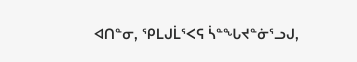ᐊᑎᓐᓂ, ᕿᒪᒍᒫᕐᐸᕋ ᓵᓐᖓᔪᓐᓃᕐᓗᒍ,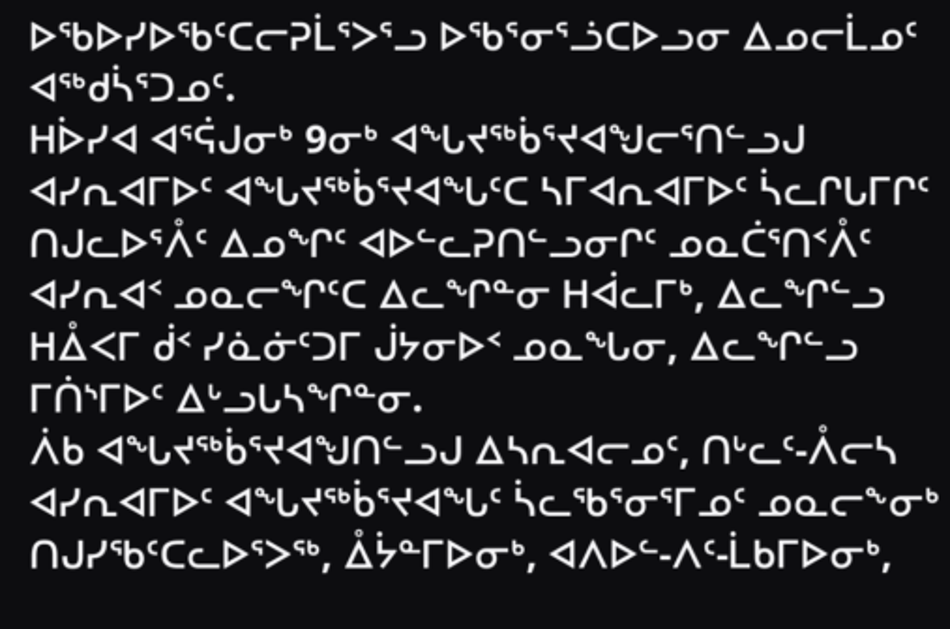ᐅᖃᐅᓯᐅᖃᑦᑕᓕᕈᒫᕐᐳᕐᓗ ᐅᖃᕐᓂᕐᓘᑕᐅᓗᓂ ᐃᓄᓕᒫᓄᑦ ᐊᖅᑯᓵᕐᑐᓄᑦ.
ᕼᐆᓯᐊ ᐊᕐᕌᒍᓂᒃ 9ᓂᒃ ᐊᖓᔪᖅᑳᕐᔪᐊᖑᓕᕐᑎᓪᓗᒍ ᐊᓯᕆᐊᒥᐅᑦ ᐊᖓᔪᖅᑳᕐᔪᐊᖓᑦᑕ ᓴᒥᐊᕆᐊᒥᐅᑦ ᓵᓚᒋᒐᒥᒋᑦ ᑎᒍᓚᐅᕐᐰᑦ ᐃᓄᖏᑦ ᐊᐅᓪᓚᕈᑎᓪᓗᓂᒋᑦ ᓄᓇᑖᕐᑎᑉᐰᑦ ᐊᓯᕆᐊᑉ ᓄᓇᓕᖏᑦᑕ ᐃᓚᖏᓐᓂ ᕼᐋᓚᒥᒃ, ᐃᓚᖏᓪᓗ ᕼᐂᐸᒥ ᑰᑉ ᓯᓈᓃᑦᑐᒥ ᒎᔭᓂᐅᑉ ᓄᓇᖓᓂ, ᐃᓚᖏᓪᓗ ᒥᑏᔅᒥᐅᑦ ᐃᒡᓗᒐᓴᖏᓐᓂ.
ᐲᑲ ᐊᖓᔪᖅᑳᕐᔪᐊᖑᑎᓪᓗᒍ ᐃᓴᕆᐊᓕᓄᑦ, ᑎᒡᓚᑦ-ᐰᓕᓴ ᐊᓯᕆᐊᒥᐅᑦ ᐊᖓᔪᖅᑳᕐᔪᐊᖓᑦ ᓵᓚᖃᕐᓂᕐᒥᓄᑦ ᓄᓇᓕᖕᓂᒃ ᑎᒍᓯᖃᑦᑕᓚᐅᕐᐳᖅ, ᐂᔮᓐᒥᐅᓂᒃ, ᐊᐱᐅᓪ-ᐱᑦ-ᒫᑲᒥᐅᓂᒃ,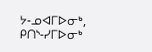ᔭ-ᓄᐊᒥᐅᓂᒃ, ᑭᑎᔅ-ᓯᒥᐅᓂᒃ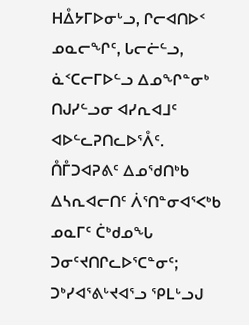ᕼᐂᔭᒥᐅᓂᒡᓗ, ᒋᓕᐊᑎᐅᑉ ᓄᓇᓕᖏᑦ, ᒐᓕᓖᓪᓗ, ᓈᑉᑕᓕᒥᐅᓪᓗ ᐃᓄᖏᓐᓂᒃ ᑎᒍᓯᓪᓗᓂ ᐊᓯᕆᐊᒧᑦ ᐊᐅᓪᓚᕈᑎᓚᐅᕐᐰᑦ.
ᑍᒤᑐᐊᕈᕕᑦ ᐃᓄᖁᑎᒃᑲ ᐃᓴᕆᐊᓕᑎᑦ ᐲᕐᑎᓐᓂᐊᕐᐸᒃᑲ ᓄᓇᒥᑦ ᑖᒃᑯᓄᖓ ᑐᓂᑦᔪᑎᒋᓚᐅᕐᑕᓐᓂᑦ; ᑐᒃᓯᐊᕐᕕᒡᔪᐊᕐᓗ ᕿᒪᒡᓗᒍ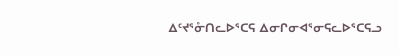ᐃᑦᔪᕐᓁᑎᓚᐅᕐᑕᕋ ᐃᓂᒋᓂᐊᕐᓂᕋᓚᐅᕐᑕᕋᓗ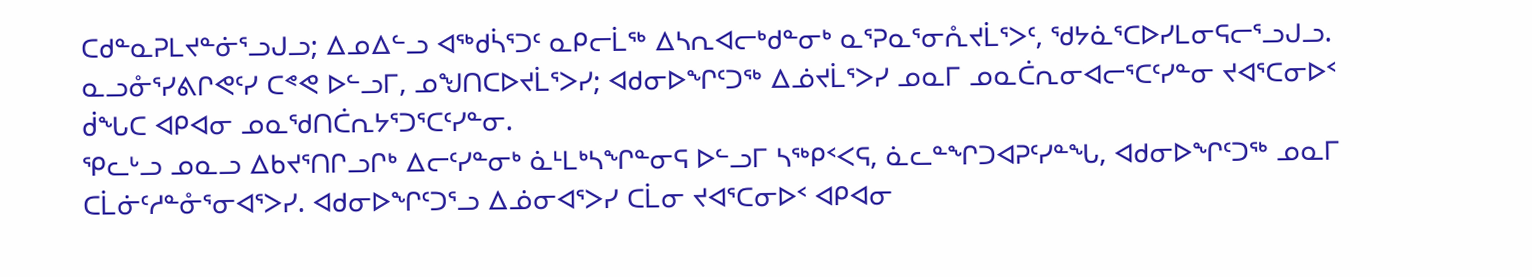ᑕᑯᓐᓇᕈᒪᔪᓐᓃᕐᓗᒍᓗ; ᐃᓄᐃᓪᓗ ᐊᖅᑯᓵᕐᑐᑦ ᓇᑭᓕᒫᖅ ᐃᓴᕆᐊᓕᒃᑯᓐᓂᒃ ᓇᕐᕈᓇᕐᓂᕅᔪᒫᕐᐳᑦ, ᖁᔭᓈᕐᑕᐅᓯᒪᓂᕋᓕᕐᓗᒍᓗ.
ᓇᓗᓁᕐᓯᕕᒋᕙᑦᓯ ᑕᕝᕙ ᐅᓪᓗᒥ, ᓄᖑᑎᑕᐅᔪᒫᕐᐳᓯ; ᐊᑯᓂᐅᖏᑦᑐᖅ ᐃᓅᔪᒫᕐᐳᓯ ᓄᓇᒥ ᓄᓇᑖᕆᓂᐊᓕᕐᑕᑦᓯᓐᓂ ᔪᐊᕐᑕᓂᐅᑉ ᑰᖓᑕ ᐊᑭᐊᓂ ᓄᓇᖁᑎᑖᕆᔭᕐᑐᕐᑕᑦᓯᓐᓂ.
ᕿᓚᒡᓗ ᓄᓇᓗ ᐃᑲᔪᕐᑎᒋᓗᒋᒃ ᐃᓕᑦᓯᓐᓂᒃ ᓈᒻᒪᒃᓴᖏᓐᓂᕋ ᐅᓪᓗᒥ ᓴᖅᑭᑉᐸᕋ, ᓈᓚᓐᖏᑐᐊᕈᑦᓯᓐᖓ, ᐊᑯᓂᐅᖏᑦᑐᖅ ᓄᓇᒥ ᑕᒫᓃᑦᓱᓐᓁᕐᓂᐊᕐᐳᓯ. ᐊᑯᓂᐅᖏᑦᑐᕐᓗ ᐃᓅᓂᐊᕐᐳᓯ ᑕᒫᓂ ᔪᐊᕐᑕᓂᐅᑉ ᐊᑭᐊᓂ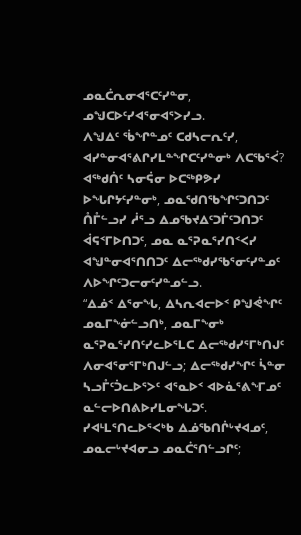ᓄᓇᑖᕆᓂᐊᕐᑕᑦᓯᓐᓂ, ᓄᖑᑕᐅᑦᓯᐊᕐᓂᐊᕐᐳᓯᓗ.
ᐱᖑᐃᑦ ᖄᖏᓐᓄᑦ ᑕᑯᓴᓕᕆᑦᓯ, ᐊᓯᓐᓂᐊᕐᕕᒋᓯᒪᓐᖏᑕᑦᓯᓐᓂᒃ ᐱᑕᖃᕐᐹ? ᐊᖅᑯᑏᑦ ᓴᓂᕌᓂ ᐅᑕᖅᑭᕗᓯ ᐅᖓᒋᔭᑦᓯᓐᓂᒃ, ᓄᓇᖁᑎᖃᖏᑦᑐᑎᑐᑦ ᑍᒤᓪᓗᓯ ᓲᕐᓗ ᐃᓄᖃᔪᐃᑦᑐᒦᑦᑐᑎᑐᑦ ᐋᕋᑉᒥᐅᑎᑐᑦ, ᓄᓇ ᓇᕐᕈᓇᕐᓯᑎᑉᐸᓯ ᐊᖑᓐᓂᐊᕐᑎᑎᑐᑦ ᐃᓕᖅᑯᓯᖃᕐᓂᑦᓯᓐᓄᑦ ᐱᐅᖏᑦᑐᓕᓂᑦᓯᓐᓄᓪᓗ.
“ᐃᓅᑉ ᐃᕐᓂᖓ, ᐃᓴᕆᐊᓕᐅᑉ ᑭᖑᕚᖏᑦ ᓄᓇᒥᖕᓃᓪᓗᑎᒃ, ᓄᓇᒥᖕᓂᒃ ᓇᕐᕈᓇᕐᓯᑎᑦᓯᓚᐅᕐᒪᑕ ᐃᓕᖅᑯᓯᕐᒥᒃᑎᒍᑦ ᐱᓂᐊᕐᓂᕐᒥᒃᑎᒍᓪᓗ; ᐃᓕᖅᑯᓯᖏᑦ ᓵᓐᓂ ᓴᓗᒤᑦᑑᓚᐅᕐᐳᑦ ᐊᕐᓇᐅᑉ ᐊᐅᓈᕐᕕᖕᒥᓄᑦ ᓇᓪᓕᐅᑎᕕᐅᓯᒪᓂᖓᑐᑦ.
ᓯᐊᒻᒪᕐᑎᓚᐅᕐᐸᒃᑲ ᐃᓅᖃᑎᒌᒡᔪᐊᓄᑦ, ᓄᓇᓕᒡᔪᐊᓂᓗ ᓄᓇᑖᕐᑎᓪᓗᒋᑦ;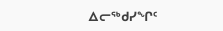ᐃᓕᖅᑯᓯᖏᑦ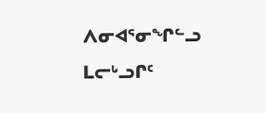ᐱᓂᐊᕐᓂᖏᓪᓗ ᒪᓕᒡᓗᒋᑦ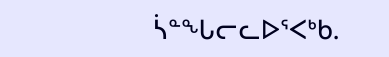ᓵᓐᖓᓕᓚᐅᕐᐸᒃᑲ.